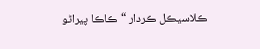ڪلاسيڪل ڪردار “ڪاڪا پيراڻو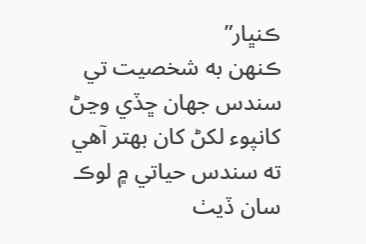ڪنڀار”
ڪنهن به شخصيت تي سندس جهان ڇڏي وڃڻ کانپوء لکڻ کان بهتر آهي ته سندس حياتي ۾ لوڪ سان ڏيٺ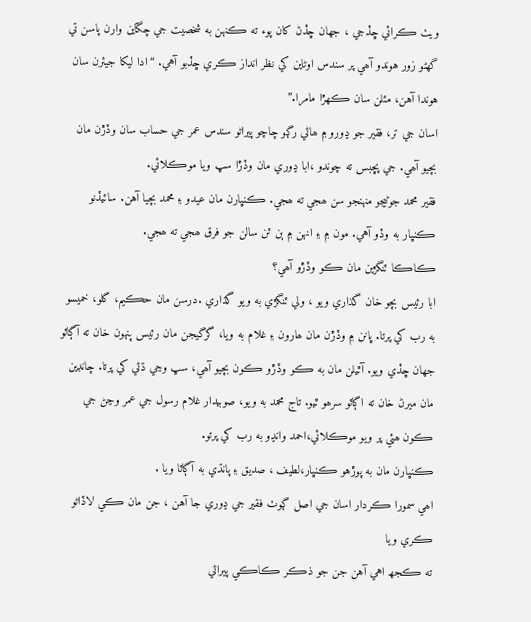ويٺ ڪرائي ڇڏجي ، جهان ڇڏڻ کان پوء ته ڪنهن به شخصيت جي چڱاين وارن پاسن تي گهڻو زور هوندو آھي پر سندس اوڻاين کي نظر انداز ڪري ڇڏبو آهي. “ادا ليکا جيئرن سان هوندا آهن، مئلن سان ڪهڙا مامرا.”
اسان جي تر، فقير جو ڍورو ۾ ھاڻي رڳو چاچو پيراڻو سندس عمر جي حساب سان وڏڙن مان بچيو آھي. جي پڇبس ته چوندو ،ابا ڍوري مان وڏڙا سڀ ويا موڪلائي.
فقير محمد جوڻيجو منهنجو سن ھجي ته ھجي. ڪنڀارن مان عيدو ۽ محمد بچيا آهن. سائيڏنو ڪنڀار به وڏو آهي. مون ۾ ۽ انهن ۾ ٻن ٽن سالن جو فرق ھجي ته ھجي.
ڪاڪا ٽنگڙين مان ڪو وڏڙو آھي؟
ابا رئيس بچو خان گذاري ويو ، ولي ٽنگڙي به ويو گذاري .درسن مان حڪيم، گلو، خميسو به رب کي پرتا. ڀانن ۾ وڏڙن مان ھارون ۽ غلام به ويا، گرگيجن مان رئيس پنهون خان ته آڳاٽو جهان ڇڏي ويو. آٿيلن مان به ڪو وڏڙو ڪون بچيو آھي، سڀ وڃي ڌڻي کي پرتا. چانڊين مان ميرڻ خان ته اڳاٽو سرھو ٿيو. تاج محمد به ويو، صوبيدار غلام رسول جي عمر وڃڻ جي ڪون ھئي پر ويو موڪلائي،احمد وانڍو به رب کي پرتو.
ڪنڀارن مان به پوڙهو ڪنڀار،لطيف ، صديق ۽ پانڌي به آڳاٽا ويا .
اھي سمورا ڪردار اسان جي اصل ڳوٺ فقير جي ڍوري جا آهن ، جن مان ڪي لاڏاڻو ڪري ويا
ته ڪجھ اهي آهن جن جو ذڪر ڪاڪي پيراڻي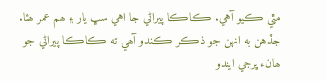مٿي ڪيو آهي. ڪاڪا پيراڻي جا اهي سڀ يار ۽ ھم عمر ھئا. جڏهن به انهن جو ذڪر ڪندو آھي ته ڪاڪا پيراڻي جو ھانء ڀرجي ايندو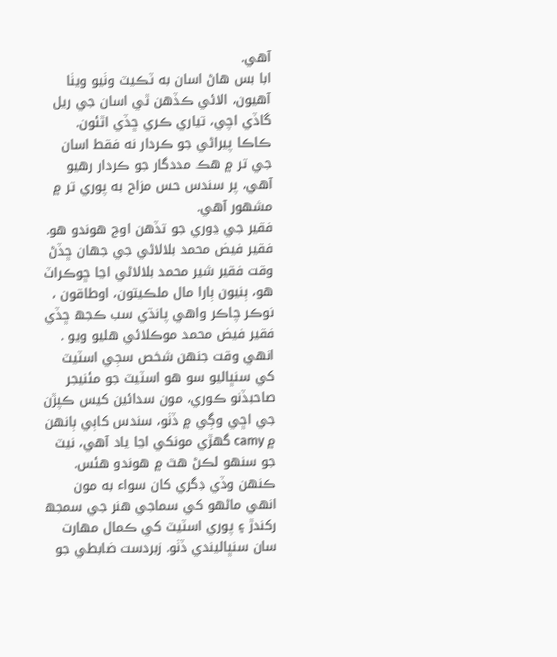آھي.
ابا بس ھاڻ اسان به ٽڪيٽ وٺيو ويٺا آهيون، الائي ڪڏهن ٿي اسان جي ريل گاڏي اچي، تياري ڪري ڇڏي اٿئون.
ڪاڪا پيراڻي جو ڪردار نه فقط اسان جي تر ۾ هڪ مددگار جو ڪردار رهيو آھي، پر سندس حس مزاح به پوري تر ۾ مشهور آھي.
فقير جي ڍوري جو تڏهن اوج ھوندو ھو. فقير فيض محمد بلالاڻي جي جهان ڇڏڻ وقت فقير شير محمد بلالاڻي اڃا ڇوڪراٽ ھو، ٻنيون ٻارا مال ملڪيتون، اوطاقون ، نوڪر چاڪر واھي پانڌي سب ڪجھ ڇڏي فقير فيض محمد موڪلائي هليو ويو .
انهي وقت جنهن شخص سڄي اسٽيٽ کي سنڀاليو سو ھو اسٽيٽ جو مئنيجر صاحبڏنو ڪوري، مون سدائين کيس ڪپڙن جي اڇي وڳي ۾ ڏٺو، سندس کاٻي ٻانهن ۾ camy گهڙي مونکي اڃا ياد آهي، نيٽ جو سنهو لڪڻ ھٿ ۾ هوندو ھئس.
ڪنهن وڏي ڊگري کان سواء به مون انهي ماڻهو کي سماجي هنر جي سمجھ رکندڙ ۽ پوري اسٽيٽ کي ڪمال مهارت سان سنڀاليندي ڏٺو. زبردست ضابطي جو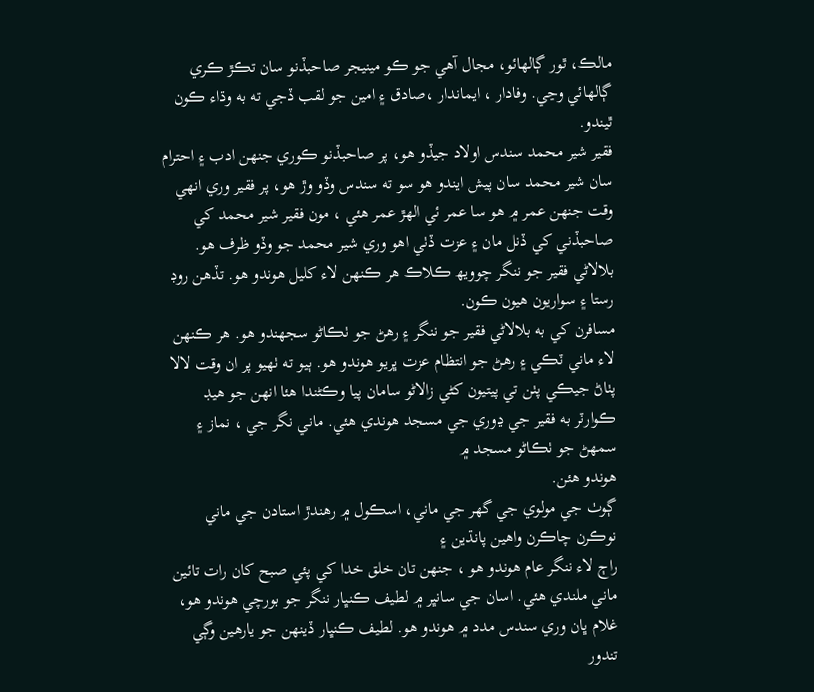مالڪ، ٿور ڳالهائو، مجال آھي جو ڪو مينيجر صاحبڏنو سان تڪڙ ڪري ڳالهائي وڃي. وفادار ، ايماندار ،صادق ۽ امين جو لقب ڏجي ته به وڌاء ڪون ٿيندو.
فقير شير محمد سندس اولاد جيڏو هو، پر صاحبڏنو ڪوري جنهن ادب ۽ احترام سان شير محمد سان پيش ايندو هو سو ته سندس وڏو وڙ هو، پر فقير وري انهي وقت جنهن عمر ۾ هو سا عمر ئي الھڙ عمر هئي ، مون فقير شير محمد کي صاحبڏني کي ڏنل مان ۽ عزت ڏٺي اھو وري شير محمد جو وڏو ظرف هو.
بلالاڻي فقير جو ننگر چوويھ ڪلاڪ ھر ڪنهن لاء کليل هوندو هو. تڏهن روڊ رستا ۽ سواريون هيون ڪون.
مسافرن کي به بلالاڻي فقير جو ننگر ۽ رھڻ جو ٺڪاڻو سجهندو هو. ھر ڪنهن لاء ماني ٽڪي ۽ رھڻ جو انتظام عزت ڀريو هوندو ھو. ٻيو ته ٺهيو پر ان وقت لالا پٺاڻ جيڪي پٺن تي پيتيون کڻي زالاڻو سامان پيا وڪڻندا ھئا انهن جو ھيڊ ڪوارٽر به فقير جي ڍوري جي مسجد هوندي ھئي. ماني نگر جي ، نماز ۽ سمهڻ جو ٺڪاڻو مسجد ۾
هوندو هئن.
ڳوٺ جي مولوي جي گهر جي ماني، اسڪول ۾ رھندڙ استادن جي ماني نوڪرن چاڪرن واهين پانڌين ۽
راڄ لاء ننگر عام هوندو هو ، جنهن تان خلق خدا کي پئي صبح کان رات تائين ماني ملندي هئي. اسان جي سانڀر ۾ لطيف ڪنڀار ننگر جو بورچي هوندو هو، غلام ڀان وري سندس مدد ۾ هوندو هو. لطيف ڪنڀار ڏينهن جو يارهين وڳي تندور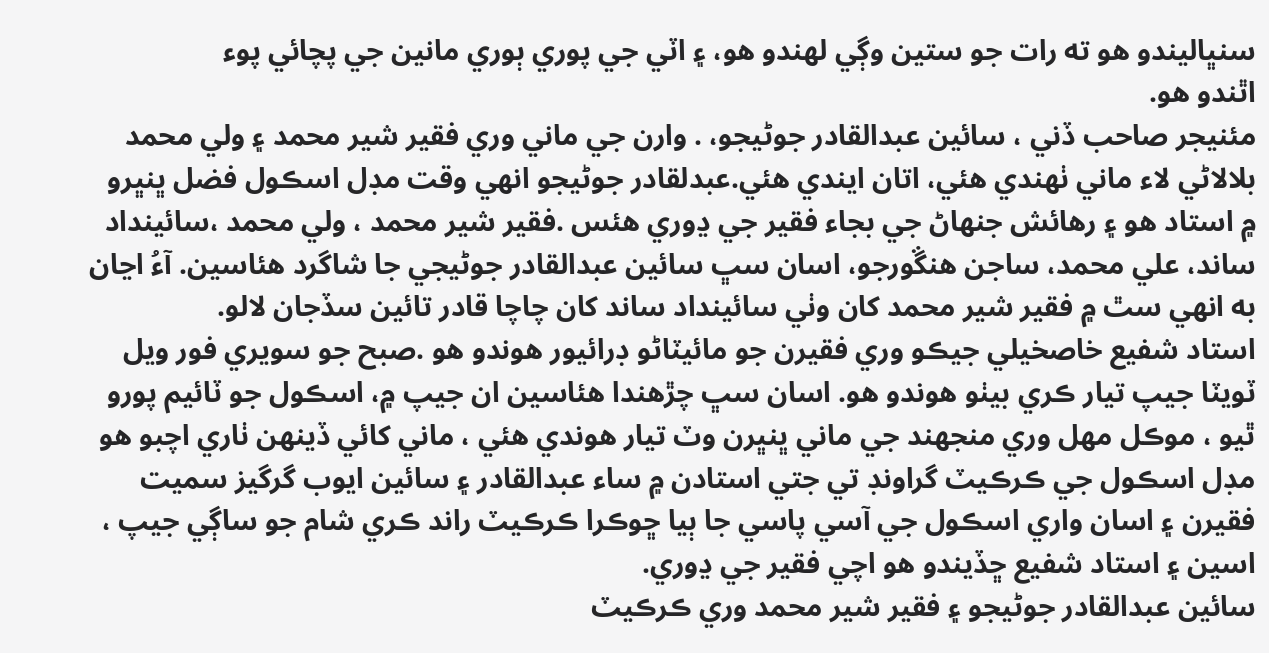سنڀاليندو هو ته رات جو ستين وڳي لهندو هو، ۽ اٽي جي پوري ٻوري مانين جي پچائي پوء
اٿندو هو.
مئنيجر صاحب ڏني ، سائين عبدالقادر جوڻيجو، . وارن جي ماني وري فقير شير محمد ۽ ولي محمد بلالاڻي لاء ماني ٺھندي ھئي، اتان ايندي ھئي.عبدلقادر جوڻيجو انهي وقت مڊل اسڪول فضل ڀنڀرو ۾ استاد هو ۽ رهائش جنهاڻ جي بجاء فقير جي ڍوري هئس .فقير شير محمد ، ولي محمد ،سائينداد ساند، علي محمد، ساجن هنڱورجو، اسان سڀ سائين عبدالقادر جوڻيجي جا شاگرد هئاسين. آءُ اڃان به انهي سٿ ۾ فقير شير محمد کان وٺي سائينداد ساند کان چاچا قادر تائين سڏجان لالو.
استاد شفيع خاصخيلي جيڪو وري فقيرن جو مائيٽاڻو ڊرائيور هوندو هو .صبح جو سويري فور ويل ٽويٽا جيپ تيار ڪري بيٺو هوندو هو. اسان سڀ چڙهندا هئاسين ان جيپ ۾، اسڪول جو ٽائيم پورو ٿيو ، موڪل مهل وري منجهند جي ماني ڀنڀرن وٽ تيار هوندي هئي ، ماني کائي ڏينهن ٺاري اچبو هو مڊل اسڪول جي ڪرڪيٽ گراونڊ تي جتي استادن ۾ ساء عبدالقادر ۽ سائين ايوب گرگيز سميت فقيرن ۽ اسان واري اسڪول جي آسي پاسي جا ٻيا ڇوڪرا ڪرڪيٽ راند ڪري شام جو ساڳي جيپ ، اسين ۽ استاد شفيع ڇڏيندو هو اچي فقير جي ڍوري.
سائين عبدالقادر جوڻيجو ۽ فقير شير محمد وري ڪرڪيٽ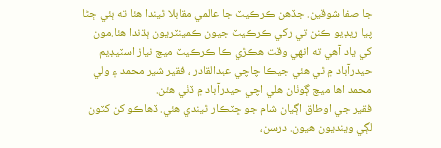جا صفا شوقين. جڏهن ڪرڪيٽ جا عالمي مقابلا ٿيندا هئا ته ٻئي ڄڻا پيا ريڊيو ڪنن تي رکي ڪرڪيٽ جيون ڪمينٽريون ٻڌندا هئا.مون کي ياد آهي ته انهي وقت هڪڙي ڪا ڪرڪيٽ ميچ نياز اسٽيڊيم حيدرآباد ۾ ٿي ھئي جيڪا چاچي عبدالقادر ، فقير شير محمد ۽ ولي محمد اها ميچ ڳوٺان هلي اچي حيدرآباد ۾ ڏٺي هئن.
فقير جي اوطاق اڳيان شام جو ڇٽڪار ٿيندي ھئي. ڏهاڪو کن کٽون لڳي وينديون هيون. درسن،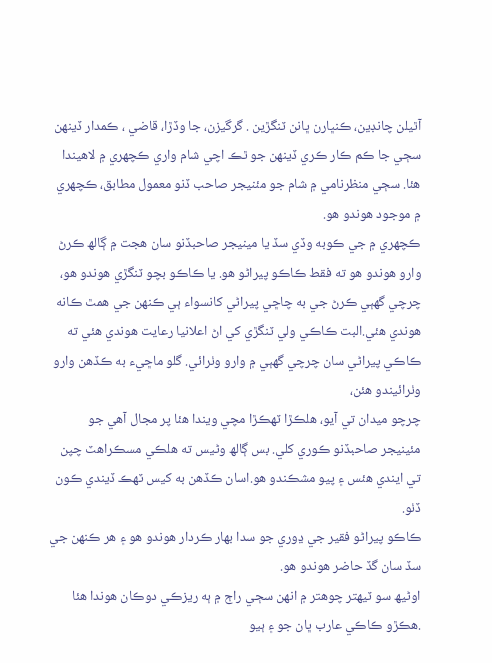آٿيلن چانڊين، ڪنڀارن ڀانن ٽنگڙين . گرگيزن، جا وڏڙا، قاضي ، ڪمدار ڏينهن سڄي جا ڪم ڪار ڪري ڏينهن جو ٿڪ اچي شام واري ڪچھري ۾ لاھيندا ھئا. سڄي منظرنامي ۾ شام جو مئنيجر صاحب ڏنو معمول مطابق، ڪچهري ۾ موجود هوندو هو.
ڪچهري ۾ جي ڪوبه وڏي سڏ يا مينيجر صاحبڏنو سان ھجت ۾ ڳالھ ڪرڻ وارو هوندو هو ته فقط ڪاڪو پيراڻو ھو. يا ڪاڪو بچو ٽنگڙي هوندو هو، چرچي گهٻي ڪرڻ جي به چاڇي پيراڻي کانسواء ٻي ڪنهن جي ھمٿ ڪانه هوندي ھئي.البت ڪاڪي ولي ٽنگڙي کي اڻ اعلانيا رعايت هوندي هئي ته ڪاڪي پيراڻي سان چرچي گهٻي ۾ وارو وٺرائي. گلو ماڇيء به ڪڏهن وارو وٺرائيندو هئن،
چرچو ميدان تي آيو، هلڪڙا ٽهڪڙا مچي ويندا هئا پر مجال آھي جو مئينيجر صاحبڏنو ڪوري کلي. بس ڳالھ وڻيس ته هلڪي مسڪراھٽ چپن تي ايندي ھئس ۽ پيو مشڪندو هو.اسان ڪڏهن به کيس ٽهڪ ڏيندي ڪون ڏٺو.
ڪاڪو پيراڻو فقير جي ڍوري جو سدا بهار ڪردار ھوندو ھو ۽ هر ڪنهن جي سڏ سان گڏ حاضر هوندو هو.
اوڻيھ سو ٽيھتر چوھتر ۾ انهن سڄي راڄ ۾ ٻه ريزڪي دوڪان هوندا هئا .هڪڙو ڪاڪي عارب ڀان جو ۽ ٻيو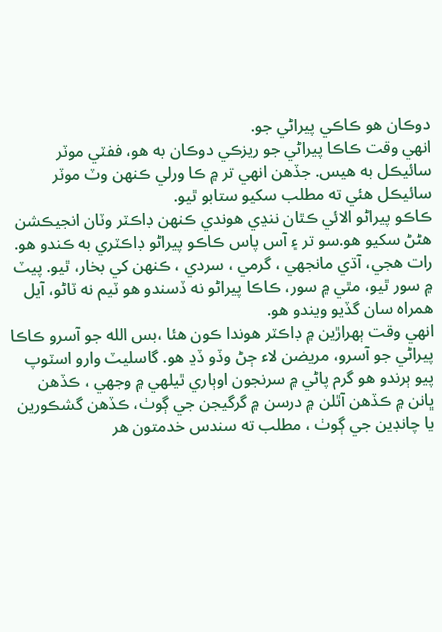دوڪان هو ڪاڪي پيراڻي جو.
انهي وقت ڪاڪا پيراڻي جو ريزڪي دوڪان به هو، ففٽي موٽر سائيڪل به هيس. جڏهن انهي تر ۾ ڪا ورلي ڪنهن وٽ موٽر سائيڪل هئي ته مطلب سکيو ستابو ٿيو.
ڪاڪو پيراڻو الائي ڪٿان ننڍي هوندي ڪنهن ڊاڪٽر وٽان انجيڪشن هڻڻ سکيو هو.سو تر ۽ آس پاس ڪاڪو پيراڻو ڊاڪٽري به ڪندو هو.
رات ھجي، آڌي مانجهي ، گرمي ، سردي ، ڪنهن کي بخار، ٿيو. پيٽ ۾ سور ٿيو، مٿي ۾ سور، ڪاڪا پيراڻو نه ڏسندو هو ٽيم نه ٽاڻو، آيل همراه سان گڏيو ويندو هو.
انهي وقت ٻهراڙين ۾ ڊاڪٽر هوندا ڪون هئا ،بس الله جو آسرو ڪاڪا پيراڻي جو آسرو، مريضن لاء ڄڻ وڏو ڏڍ هو. گاسليٽ وارو اسٽوپ پيو ٻرندو ھو گرم پاڻي ۾ سرنجون اوٻاري ٿيلهي ۾ وجهي ، ڪڏهن ڀانن ۾ ڪڏهن آٿلن ۾ درسن ۾ گرگيجن جي ڳوٺ، ڪڏهن گشڪورين يا چانڊين جي ڳوٺ ، مطلب ته سندس خدمتون هر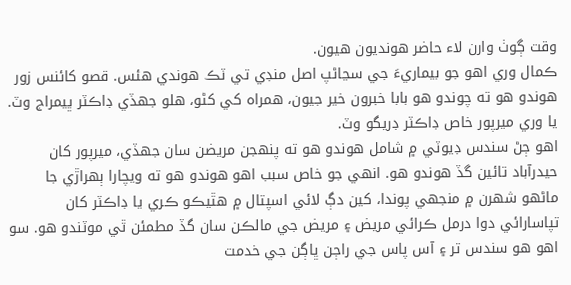وقت ڳوٺ وارن لاء حاضر هونديون هيون.
ڪمال وري اهو جو بيماريءَ جي سڃاڻپ اصل منڊي تي ٽڪ هوندي ھئس. قصو کائنس زور هوندو هو ته چوندو هو بابا خبرون خير جيون، همراه کي کڻو، هلو جهڏي ڊاڪٽر ڀيمراج وٽ. يا وري ميرپور خاص ڊاڪٽر ڊريگو وٽ.
اهو ڄڻ سندس ڊيوٽي ۾ شامل هوندو هو ته پنهجن مريضن سان جهڏي، ميرپور کان حيدرآباد تائين گڏ هوندو هو. انهي جو خاص سبب اهو هوندو هو ته ويچارا ٻهراڙي جا ماڻهو شهرن ۾ منجهي پوندا، کين دڳ لائي اسپتال ۾ ھٿيڪو ڪري يا ڊاڪٽر کان تپاسارائي دوا درمل ڪرائي مريض ۽ مريض جي مالڪن سان گڏ مطمئن ٿي موٽندو هو. سو اهو هو سندس تر ۽ آس پاس جي راڄن ڀاڳن جي خدمت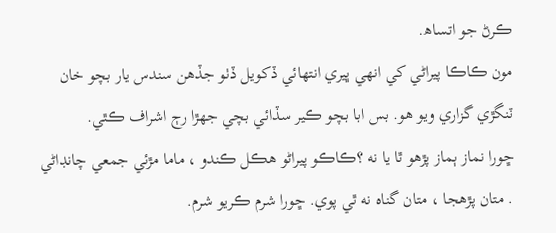ڪرڻ جو اتساھ.
مون ڪاڪا پيراڻي کي انهي ڀيري انتهائي ڏکويل ڏٺو جڏهن سندس يار بچو خان ٽنگڙي گزاري ويو هو. بس ابا بچو ڪير سڏائي بچي جهڙا رڄ اشراف ڪٿي.
ڇورا نماز ٻماز پڙهو ٿا يا نه ؟ڪاڪو پيراڻو هڪل ڪندو ، ماما مڙئي جمعي چانڊاڻي . متان پڙهجا ، متان گناه نه ٿي پوي. ڇورا شرم ڪريو شرم.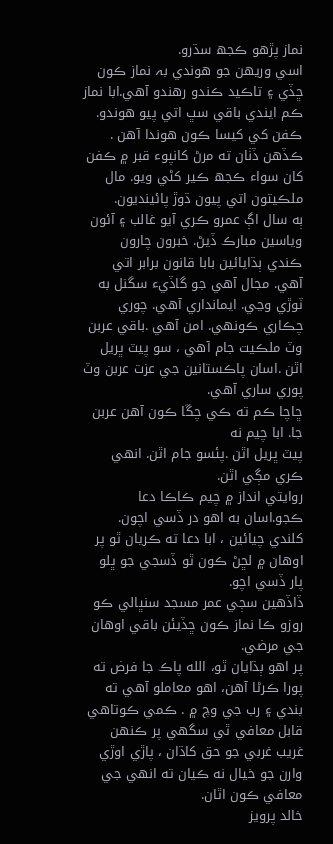نماز پڙهو ڪجھ سڌرو.
اسي وريھن جو هوندي بہ نماز ڪون ڇڏي ۽ تاڪيد ڪندو رهندو آهي.ابا نماز ڪم ايندي باقي سڀ اتي پيو هوندو. ڪفن کي کيسا ڪون هوندا آهن . ڪڏهن ڏٺان ته مرڻ کانپوء قبر ۾ ڪفن کان سواء ڪجھ ڪير کڻي ويو. مال ملڪيتون اتي پيون ڌوڙ پائينديون.
ٻه سال اڳ عمرو ڪري آيو غالب ۽ آئون وياسين مبارڪ ڏيڻ. خبرون چارون ڪندي ٻڌايائين بابا قانون برابر اتي آهي. مجال آهي جو گاڏيء سگنل به ٽوڙي وڃي. ايمانداري آهي. چوري چڪاري ڪونهي. امن آھي .باقي عربن وٽ ملڪيت جام آهي ، سو پيٽ ڀريل اٿن .اسان پاڪستانين جي عزت عربن وٽ پوري ساري آهي.
ڇاچا ڪم ته ڪي چڱا ڪون آهن عربن جا. ابا چيم نه
پيٽ ڀريل اٿن .پئسو جام اٿن. انهي ڪري مڳي اٿن.
روايتي انداز ۾ چيم ڪاڪا دعا ڪجو.اسان به اهو در ڏسي اچون. کلندي چيائين ، ابا دعا ته ڪريان ٿو پر اوهان ۾ لڇڻ ڪون ٿو ڏسجي جو ڀلو پار ڏسي اچو.
ڏاڏهين سڄي عمر مسجد سنڀالي ڪو روزو ڪا نماز ڪون ڇڏيئن باقي اوهان جي مرضي.
پر اهو ٻڌايان ٿو، الله پاڪ جا فرض ته پورا ڪرڻا آهن، اهو معاملو آهي ته بندي ۽ رب جي وچ ۾ . ڪمي ڪوتاھي قابل معافي ٿي سگهي پر ڪنهن غريب غربي جو حق کاڌان ، پاڙي اوڙي وارن جو خيال نه ڪيان ته انهي جي معافي ڪون اٿان.
خالد پرويز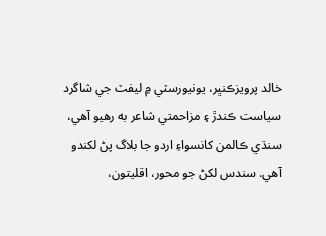خالد پرويزڪنڀر، يونيورسٽي ۾ ليفٽ جي شاگرد سياست ڪندڙ ۽ مزاحمتي شاعر به رهيو آهي، سنڌي ڪالمن کانسواءِ اردو جا بلاگ پڻ لکندو آھي. سندس لکڻ جو محور، اقليتون،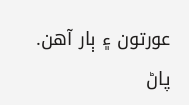عورتون ۽ ٻار آهن. پاڻ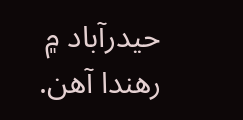حيدرآباد ۾ رهندا آهن.